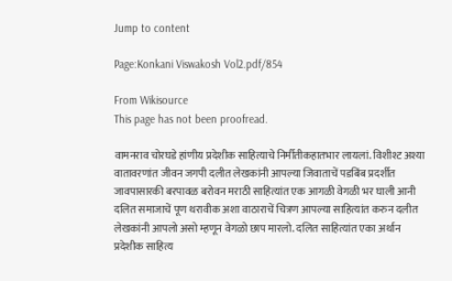Jump to content

Page:Konkani Viswakosh Vol2.pdf/854

From Wikisource
This page has not been proofread.

वामनराव चोरघडे हांणीय प्रदेशीक साहित्याचे निर्मीतीकहातभार लायलां. विशीश्ट अश्या वातावरणांत जीवन जगपी दलीत लेखकांनी आपल्या जिवाताचें पडबिंब प्रदर्शीत जावपासारकी बरपावळ बरोवन मराठी साहित्यांत एक आगळी वेगळी भर घाली आनी दलित समाजाचें पूण थरावीक अशा वाठाराचें चित्रण आपल्या साहित्यांत करुन दलीत लेखकांनी आपलो असो म्हणून वेगळो छाप मारलो. दलित साहित्यांत एका अर्थान प्रदेशीक साहित्य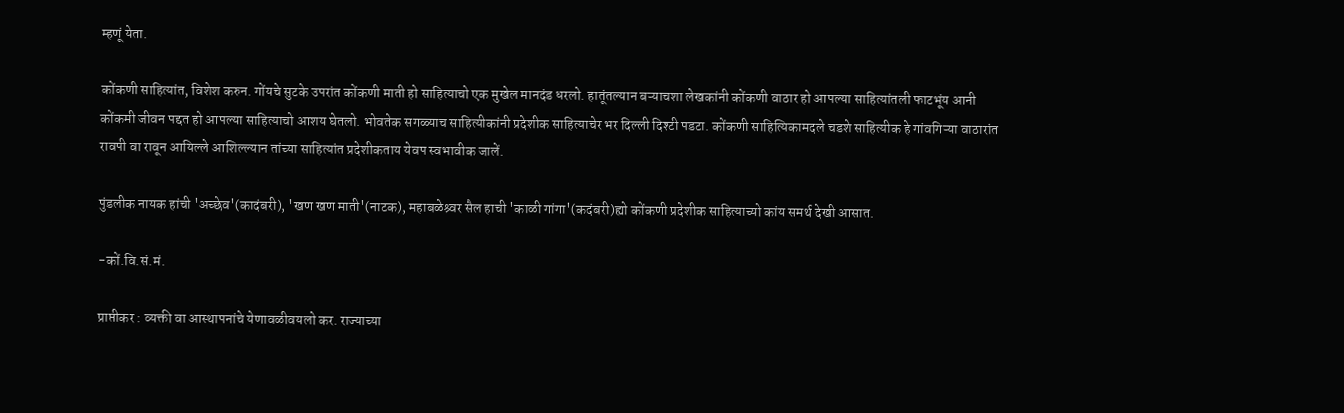म्हणूं येता.

कोंकणी साहित्यांत, विशेश करुन. गोंयचे सुटके उपरांत कोंकणी माती हो साहित्याचो एक मुखेल मानदंड धरलो. हातूंतल्यान बऱ्याचशा लेखकांनी कोंकणी वाठार हो आपल्या साहित्यांतली फाटभूंय आनी कोंकमी जीवन पद्दत हो आपल्या साहित्याचो आशय घेतलो. भोवतेक सगळ्याच साहित्यीकांनी प्रदेशीक साहित्याचेर भर दिल्ली दिश्टी पडटा. कोंकणी साहित्यिकामदले चडशे साहित्यीक हे गांवगिऱ्या वाठारांत रावपी वा रावून आयिल्ले आशिल्ल्यान तांच्या साहित्यांत प्रदेशीकताय येवप स्वभावीक जालें.

पुंडलीक नायक हांची 'अच्छेव'(कादंबरी), 'खण खण माती'(नाटक), महाबळेश्र्वर सैल हाची 'काळी गांगा'(कदंबरी)ह्यो कोंकणी प्रदेशीक साहित्याच्यो कांय समर्थ देखी आसात.

-कों.वि.सं.मं.

प्राप्तीकर : व्यक्ती वा आस्थापनांचे येणावळीवयलो कर. राज्याच्या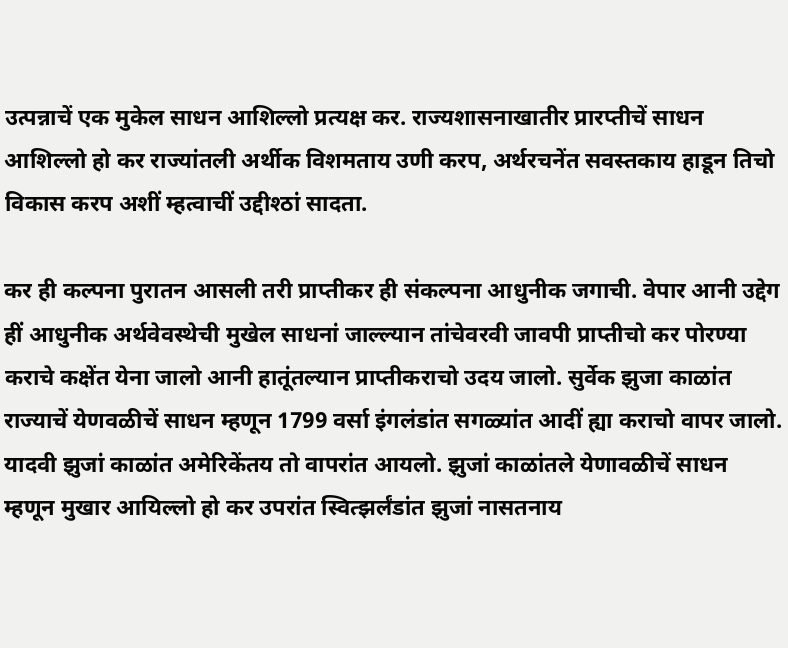उत्पन्नाचें एक मुकेल साधन आशिल्लो प्रत्यक्ष कर. राज्यशासनाखातीर प्रारप्तीचें साधन आशिल्लो हो कर राज्यांतली अर्थीक विशमताय उणी करप, अर्थरचनेंत सवस्तकाय हाडून तिचो विकास करप अशीं म्हत्वाचीं उद्दीश्ठां सादता.

कर ही कल्पना पुरातन आसली तरी प्राप्तीकर ही संकल्पना आधुनीक जगाची. वेपार आनी उद्देग हीं आधुनीक अर्थवेवस्थेची मुखेल साधनां जाल्ल्यान तांचेवरवी जावपी प्राप्तीचो कर पोरण्या कराचे कक्षेंत येना जालो आनी हातूंतल्यान प्राप्तीकराचो उदय जालो. सुर्वेक झुजा काळांत राज्याचें येणवळीचें साधन म्हणून 1799 वर्सा इंगलंडांत सगळ्यांत आदीं ह्या कराचो वापर जालो. यादवी झुजां काळांत अमेरिकेंतय तो वापरांत आयलो. झुजां काळांतले येणावळीचें साधन म्हणून मुखार आयिल्लो हो कर उपरांत स्वित्झर्लंडांत झुजां नासतनाय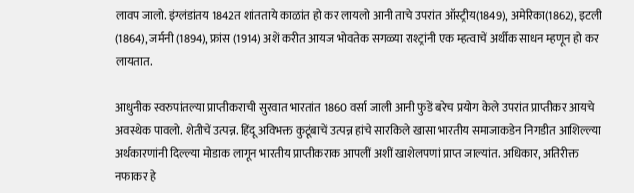लावप जालो. इंग्लंडांतय 1842त शांतताये काळांत हो कर लायलो आनी ताचे उपरांत ऑस्ट्रीय(1849), अमेरिका(1862), इटली (1864), जर्मनी (1894), फ्रांस (1914) अशें करीत आयज भोवतेक सगळ्या राश्ट्रांनी एक म्हत्वाचें अर्थीक साधन म्हणून हो कर लायतात.

आधुनीक स्वरुपांतल्या प्राप्तीकराची सुरवात भारतांत 1860 वर्सा जाली आनी फुडें बरेच प्रयोग केले उपरांत प्राप्तीकर आयचे अवस्थेक पावलो. शेतीचें उत्पन्न. हिंदू अविभक्त कुटूंबाचें उत्पन्न हांचे सारकिले खासा भारतीय समाजाकडेन निगडीत आशिल्ल्या अर्थकारणांनी दिल्ल्या मोडाक लागून भारतीय प्राप्तीकराक आपलीं अशीं खाशेलपणां प्राप्त जाल्यांत. अधिकार, अतिरीक्त नफाकर हे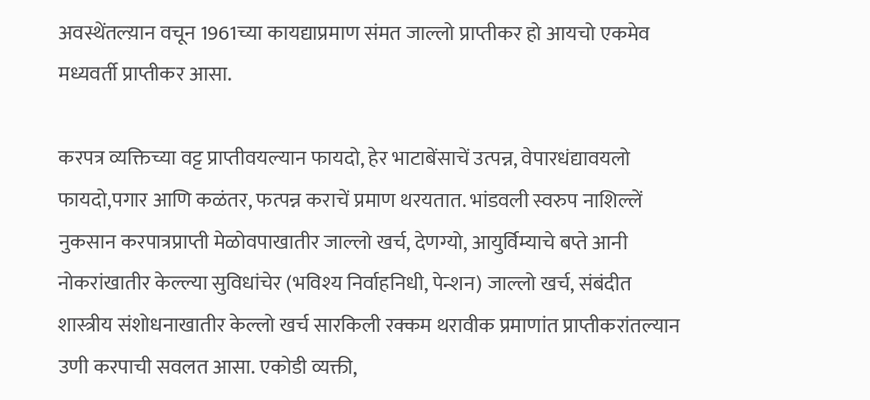अवस्थेंतल्य़ान वचून 1961च्या कायद्याप्रमाण संमत जाल्लो प्राप्तीकर हो आयचो एकमेव मध्यवर्ती प्राप्तीकर आसा.

करपत्र व्यक्तिच्या वट्ट प्राप्तीवयल्यान फायदो, हेर भाटाबेंसाचें उत्पन्न, वेपारधंद्यावयलो फायदो,पगार आणि कळंतर, फत्पन्न कराचें प्रमाण थरयतात. भांडवली स्वरुप नाशिल्लें नुकसान करपात्रप्राप्ती मेळोवपाखातीर जाल्लो खर्च, देणग्यो, आयुर्विम्याचे बप्ते आनी नोकरांखातीर केल्ल्या सुविधांचेर (भविश्य निर्वाहनिधी, पेन्शन) जाल्लो खर्च, संबंदीत शास्त्रीय संशोधनाखातीर केल्लो खर्च सारकिली रक्कम थरावीक प्रमाणांत प्राप्तीकरांतल्यान उणी करपाची सवलत आसा. एकोडी व्यक्ती,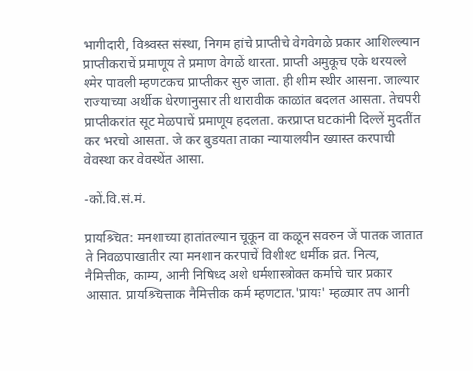भागीदारी, विश्र्वस्त संस्था, निगम हांचे प्राप्तीचे वेगवेगळे प्रकार आशिल्ल्यान प्राप्तीकराचें प्रमाणूय ते प्रमाण वेगळें थारता. प्राप्ती अमुकूच एके थरयल्ले श्मेर पावली म्हणटकच प्राप्तीकर सुरु जाता. ही शीम स्थीर आसना. जाल्यार राज्याच्या अर्थीक धेरणानुसार ती थारावीक काळांत बदलत आसता. तेचपरी प्राप्तीकरांत सूट मेळपाचें प्रमाणूय हदलता. करप्राप्त घटकांनी दिल्लें मुदतींत कर भरचो आसता. जे कर बुडयता ताका न्यायालयीन ख्यास्त करपाची वेवस्था कर वेवस्थेंत आसा.

-कों.वि.सं.मं.

प्रायश्र्चित: मनशाच्या हातांतल्यान चूकून वा कळून सवरुन जें पातक जातात ते निवळपाखातीर त्या मनशान करपाचें विशीश्ट धर्मीक व्रत. नित्य, नैमित्तीक, काम्य, आनी निषिध्द अशे धर्मशास्त्रोक्त कर्माचे चार प्रकार आसात. प्रायश्र्चित्ताक नैमित्तीक कर्म म्हणटात.'प्रायः' म्हळ्यार तप आनी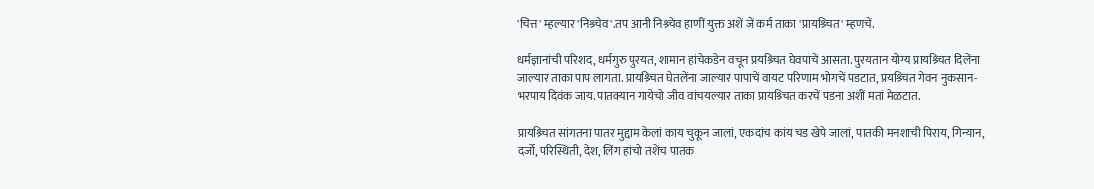'चित्त' म्हल्यार 'निश्र्चेव'.तप आनी निश्र्चेव हाणीं युक्त अशें जें कर्म ताका 'प्रायश्र्चित' म्हणचें.

धर्मज्ञानांची परिशद, धर्मगुरु पुरयत, शामान हांचेकडेन वचून प्रयश्र्चित घेवपाचें आसता. पुरयतान योग्य प्रायश्र्चित दिलेंना जाल्यार ताका पाप लागता. प्रायश्र्चित घेतलेंना जाल्यार पापाचें वायट परिणाम भोगचें पडटात, प्रयश्र्चित गेवन नुकसान- भरपाय दिवंक जाय. पातक्यान गायेचो जीव वांचयल्यार ताका प्रायश्र्चित करचें पडना अशीं मतां मेळटात.

प्रायश्र्चित सांगतना पातर मुद्दाम केलां काय चुकून जालां, एकदांच कांय चड खेपे जालां, पातकी मनशाची पिराय, गिन्यान, दर्जो, परिस्थिती, देश, लिंग हांचो तशेंच पातक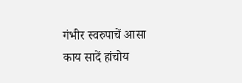गंभीर स्वरुपाचें आसा काय सादें हांचोय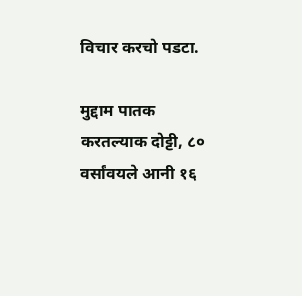विचार करचो पडटा.

मुद्दाम पातक करतल्याक दोट्टी, ८० वर्सांवयले आनी १६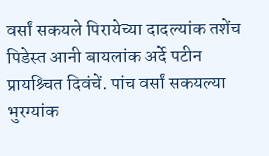वर्सां सकयले पिरायेच्या दादल्यांक तशेंच पिडेस्त आनी बायलांक अर्दे पटीन प्रायश्र्चित दिवंचें. पांच वर्सां सकयल्या भुरग्यांक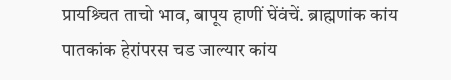प्रायश्र्चित ताचो भाव, बापूय हाणीं घेंवंचें. ब्राह्मणांक कांय पातकांक हेरांपरस चड जाल्यार कांय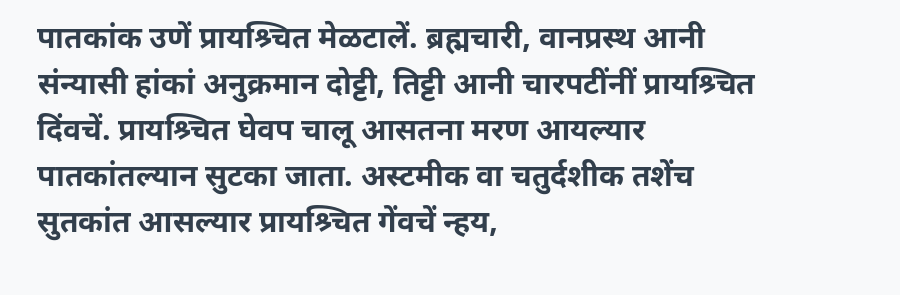पातकांक उणें प्रायश्र्चित मेळटालें. ब्रह्मचारी, वानप्रस्थ आनी संन्यासी हांकां अनुक्रमान दोट्टी, तिट्टी आनी चारपटींनीं प्रायश्र्चित दिंवचें. प्रायश्र्चित घेवप चालू आसतना मरण आयल्यार पातकांतल्यान सुटका जाता. अस्टमीक वा चतुर्दशीक तशेंच सुतकांत आसल्यार प्रायश्र्चित गेंवचें न्हय,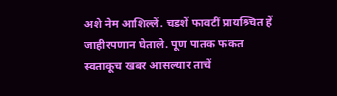अशे नेम आशिल्लें. चडशें फावटीं प्रायश्र्चित हें जाहीरपणान घेताले. पूण पातक फकत स्वताकूच खबर आसल्यार ताचें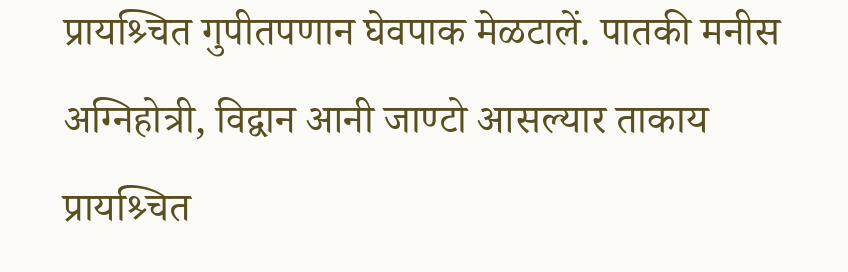प्रायश्र्चित गुपीतपणान घेवपाक मेळटालें. पातकी मनीस अग्निहोत्री, विद्वान आनी जाण्टो आसल्यार ताकाय प्रायश्र्चित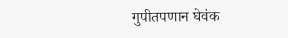गुपीतपणान घेवंक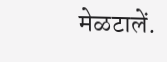मेळटालें.